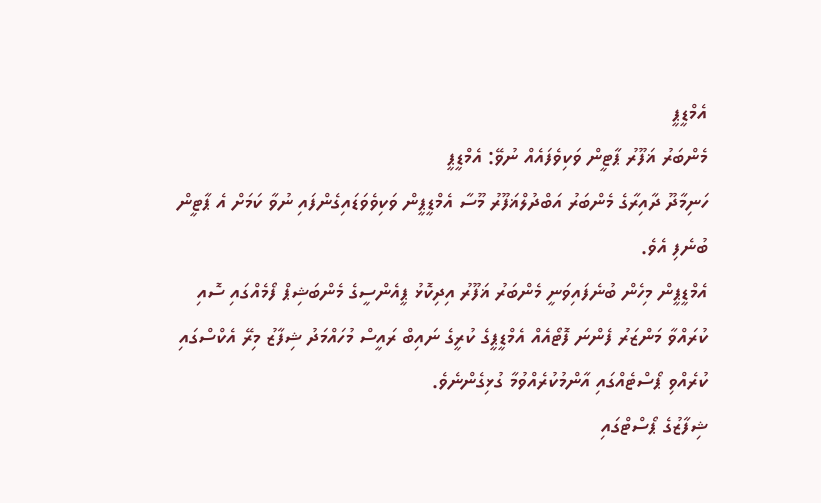އެމްޑީޕީ
މެންބަރު ޣަފޫރު ޕާޓީން ވަކިވެފައެއް ނުވޭ: އެމްޑީޕީ
ހަނިމާދޫ ދާއިރާގެ މެންބަރު އަބްދުލްޣަފޫރު މޫސާ އެމްޑީޕީން ވަކިވެވަޑައިގެންފައި ނުވާ ކަމަށް އެ ޕާޓީން ބުނެފި އެވެ.
އެމްޑީޕީން މިހެން ބުނެފައިވަނީ މެންބަރު ޣަފޫރު އިދިކޮޅު ޕީއެންސީގެ މެންބަޝިޕް ފޯމެއްގައި ސޮއި ކުރައްވާ މަންޒަރު ފެންނަ ފޮޓޯއެއް އެމްޑީޕީގެ ކުރީގެ ނައިބް ރައީސް މުހައްމަދު ޝިފާޒު މިރޭ އެކްސްގައި ކުރެއްވި ޕޯސްޓެއްގައި އާންމުކުރެއްވުމާ ގުޅިގެންނެވެ.
ޝިފާޒުގެ ޕޯސްޓްގައި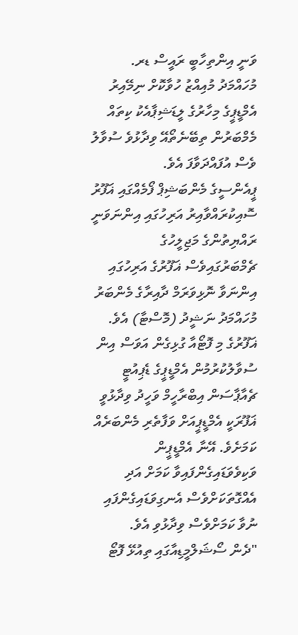ވަނީ އިންތިހާބީ ރައީސް ޑރ. މުހައްމަދު މުއިއްޒު ހުވާކޮށް ނިމޭއިރު އެމްޑީޕީގެ މިހާރުގެ ލީޑަޝިޕާއެކު ކިތައް މެމްބަރުން ތިބޭނެތޯއޭ ވިދާޅުވެ ސުވާލު ވެސް އުފައްދަވާފަ އެވެ.
ޕީއެންސީގެ މެންބަޝިޕް ފޯމެއްގައި ޣަފޫރު ސޮއިކުރައްވާއިރު އަރިހުގައި އިންނަވަނީ ރައްޔިތުންގެ މަޖިލީހުގެ ޗެމްބަރުގައިވެސް ޣަފޫރުގެ އަރިހުގައި އިންނަވާ ނޮޅިވަރަމް ދާއިރާގެ މެންބަރު މުހައްމަދު ނަޝީދު (މޮސްޓާ) އެވެ.
ޣަފޫރުގެ މި ފޮޓޯއާ ގުޅިގެން އަވަސް އިން ސުވާލުކުރުމުން އެމްޑީޕީގެ ޑެޕިއުޓީ ޗެއާޕާސަން އިބްރާހީމް ވަހީދު ވިދާޅުވީ ޣަފޫރަކީ އެމްޑީޕީއަށް ވަފާތެރި މެންބަރެއް ކަމަށެވެ. އޭނާ އެމްޑީޕީން ވަކިވެވަޑައިގެންފައިވާ ކަމަށް އަދި އެއްގޮތަކަށްވެސް އެނގިވަޑައިގެންފައި ނުވާ ކަމަށްވެސް ވިދާޅުވި އެވެ.
"ދެން ސޯޝަލްމީޑިއާގައި ތިއުޅޭ ފޮޓޯ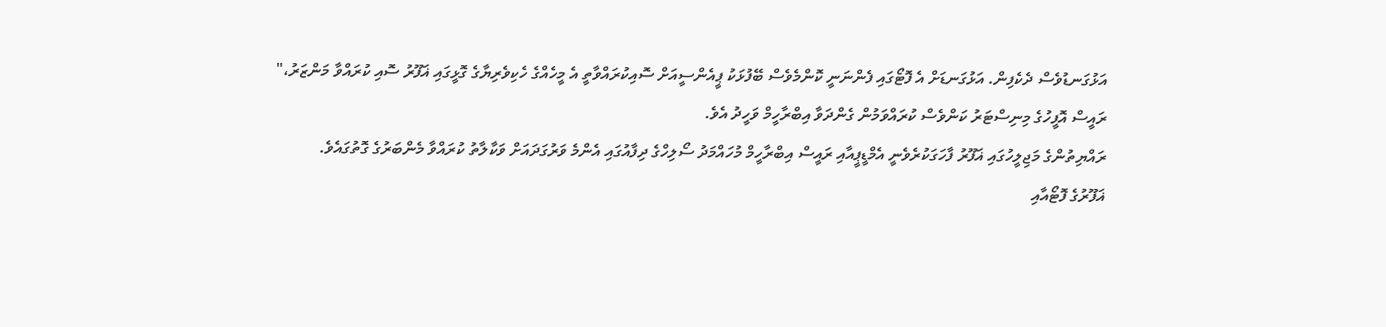އަޅުގަނޑުވެސް ދެކެފިން. އަޅުގަނޑަށް އެ ފޮޓޯގައި ފެންނަނީ ކޮންމެވެސް ބޭފުޅަކު ޕީއެންސީއަށް ސޮއިކުރައްވާތީ އެ މީހެއްގެ ހެކިވެރިޔާގެ ގޮޅީގައި ޣަފޫރު ސޮއި ކުރައްވާ މަންޒަރު،" ރައީސް އޮފީހުގެ މިނިސްޓަރު ކަންވެސް ކުރައްވަމުން ގެންދަވާ އިބްރާހީމް ވަހީދު އެވެ.
ރައްޔިތުންގެ މަޖިލީހުގައި ޣަފޫރު ފާހަގަކުރެވެނީ އެމްޑީޕީއާއި ރައީސް އިބްރާހީމް މުހައްމަދު ސޯލިހްގެ ދިފާއުގައި އެންމެ ވަރުގަދައަށް ވަކާލާތު ކުރައްވާ މެންބަރުގެ ގޮތުގައެވެ.
ޣަފޫރުގެ ފޮޓޯއާއި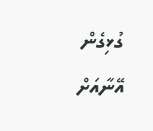ގުޅިގެން އޭނާއަށް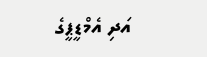އަދި އެމްޑީޕީގެ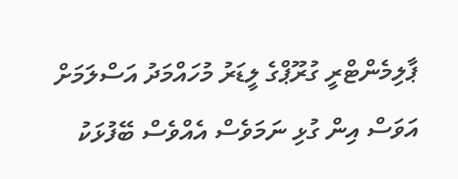ޕާލިމެންޓްރީ ގުރޫޕްގެ ލީޑަރު މުހައްމަދު އަސްލަމަށް އަވަސް އިން ގުޅި ނަމަވެސް އެއްވެސް ބޭފުޅަކު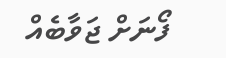ފޯނަށް ޖަވާބެއް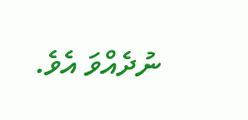ނުދެއްވަ އެވެ.